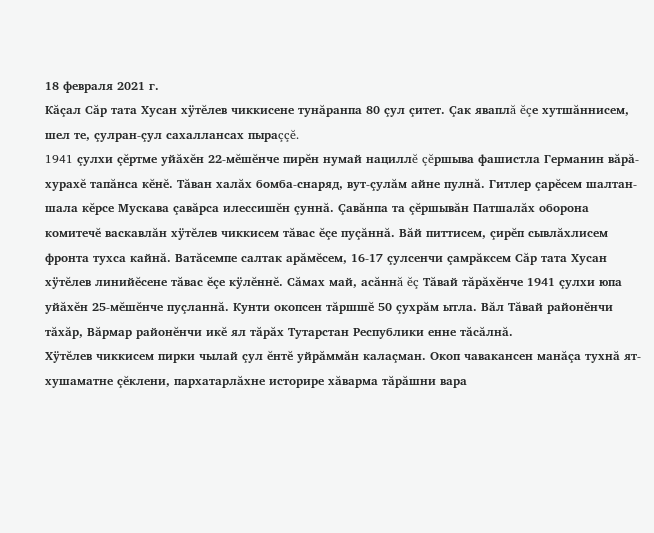18 февраля 2021 г.
Кăçал Сăр тата Хусан хÿтĕлев чиккисене тунăранпа 80 çул çитет. Çак яваплă ĕçе хутшăннисем, шел те, çулран-çул сахаллансах пыраççĕ.
1941 çулхи çĕртме уйăхĕн 22-мĕшĕнче пирĕн нумай нациллĕ çĕршыва фашистла Германин вăрă-хурахĕ тапăнса кĕнĕ. Тăван халăх бомба-снаряд, вут-çулăм айне пулнă. Гитлер çарĕсем шалтан-шала кĕрсе Мускава çавăрса илессишĕн çуннă. Çавăнпа та çĕршывăн Патшалăх оборона комитечĕ васкавлăн хÿтĕлев чиккисем тăвас ĕçе пуçăннă. Вăй питтисем, çирĕп сывлăхлисем фронта тухса кайнă. Ватăсемпе салтак арăмĕсем, 16-17 çулсенчи çамрăксем Сăр тата Хусан хÿтĕлев линийĕсене тăвас ĕçе кÿлĕннĕ. Сăмах май, асăннă ĕç Тăвай тăрăхĕнче 1941 çулхи юпа уйăхĕн 25-мĕшĕнче пуçланнă. Кунти окопсен тăршшĕ 50 çухрăм ытла. Вăл Тăвай районĕнчи тăхăр, Вăрмар районĕнчи икĕ ял тăрăх Тутарстан Республики енне тăсăлнă.
Хÿтĕлев чиккисем пирки чылай çул ĕнтĕ уйрăммăн калаçман. Окоп чавакансен манăçа тухнă ят-хушаматне çĕклени, пархатарлăхне историре хăварма тăрăшни вара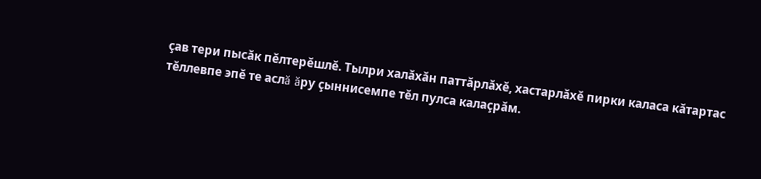çав тери пысăк пĕлтерĕшлĕ. Тылри халăхăн паттăрлăхĕ, хастарлăхĕ пирки каласа кăтартас тĕллевпе эпĕ те аслă ăру çыннисемпе тĕл пулса калаçрăм.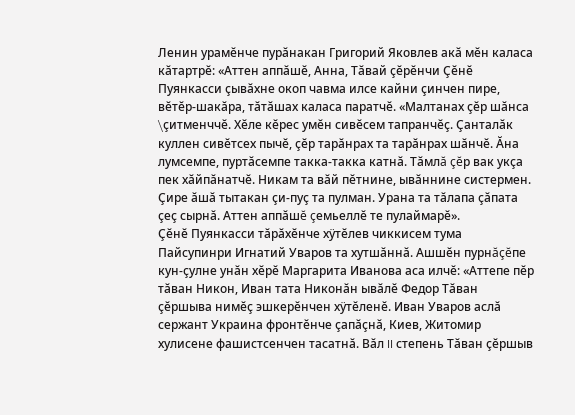Ленин урамĕнче пурăнакан Григорий Яковлев акă мĕн каласа кăтартрĕ: «Аттен аппăшĕ, Анна, Тăвай çĕрĕнчи Çĕнĕ Пуянкасси çывăхне окоп чавма илсе кайни çинчен пире, вĕтĕр-шакăра, тăтăшах каласа паратчĕ. «Малтанах çĕр шăнса \çитменччĕ. Хĕле кĕрес умĕн сивĕсем тапранчĕç. Çанталăк куллен сивĕтсех пычĕ, çĕр тарăнрах та тарăнрах шăнчĕ. Ăна лумсемпе, пуртăсемпе такка-такка катнă. Тăмлă çĕр вак укçа пек хăйпăнатчĕ. Никам та вăй пĕтнине, ывăннине систермен. Çире ăшă тытакан çи-пуç та пулман. Урана та тăлапа çăпата çеç сырнă. Аттен аппăшĕ çемьеллĕ те пулаймарĕ».
Çĕнĕ Пуянкасси тăрăхĕнче хÿтĕлев чиккисем тума Пайсупинри Игнатий Уваров та хутшăннă. Ашшĕн пурнăçĕпе кун-çулне унăн хĕрĕ Маргарита Иванова аса илчĕ: «Аттепе пĕр тăван Никон, Иван тата Никонăн ывăлĕ Федор Тăван çĕршыва нимĕç эшкерĕнчен хÿтĕленĕ. Иван Уваров аслă сержант Украина фронтĕнче çапăçнă, Киев, Житомир хулисене фашистсенчен тасатнă. Вăл II степень Тăван çĕршыв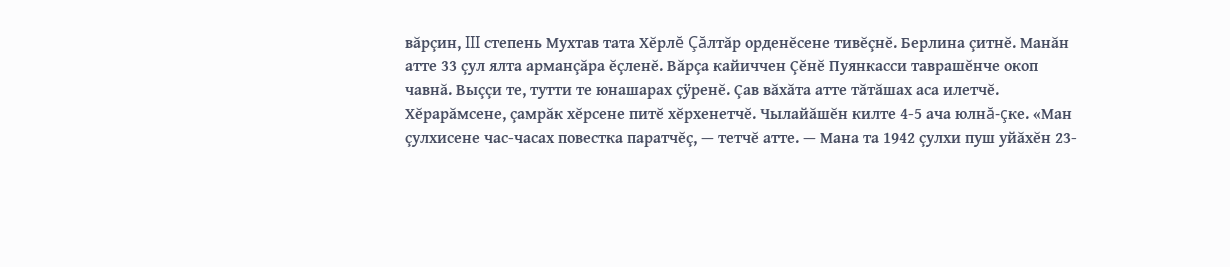вăрçин, III степень Мухтав тата Хĕрлĕ Çăлтăр орденĕсене тивĕçнĕ. Берлина çитнĕ. Манăн атте 33 çул ялта арманçăра ĕçленĕ. Вăрçа кайиччен Çĕнĕ Пуянкасси таврашĕнче окоп чавнă. Выççи те, тутти те юнашарах çÿренĕ. Çав вăхăта атте тăтăшах аса илетчĕ. Хĕрарăмсене, çамрăк хĕрсене питĕ хĕрхенетчĕ. Чылайăшĕн килте 4-5 ача юлнă-çке. «Ман çулхисене час-часах повестка паратчĕç, — тетчĕ атте. — Мана та 1942 çулхи пуш уйăхĕн 23-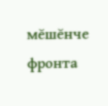мĕшĕнче фронта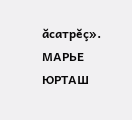ăсатрĕç».
МАРЬЕ ЮРТАШ